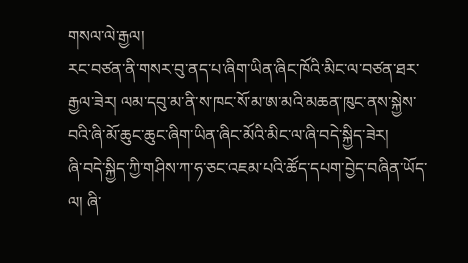གསལ་ལེ་རྒྱལ།
རང་བཙན་ནི་གསར་བུ་ནད་པ་ཞིག་ཡིན་ཞིང་ཁོའི་མིང་ལ་བཙན་ཐར་རྒྱལ་ཟེར། ལམ་དབུ་མ་ནི་ས་ཁང་སོ་མ་ཨ་མའི་མཆན་ཁུང་ནས་སྐྱེས་བའི་ཞི་མོ་ཆུང་ཆུང་ཞིག་ཡིན་ཞིང་མོའི་མིང་ལ་ཞི་བདེ་སྐྱིད་ཟེར།
ཞི་བདེ་སྐྱིད་ཀྱི་གཤིས་ཀ་ཧ་ཅང་འཇམ་པའི་ཚོད་དཔག་བྱེད་བཞིན་ཡོད་ལ། ཞི་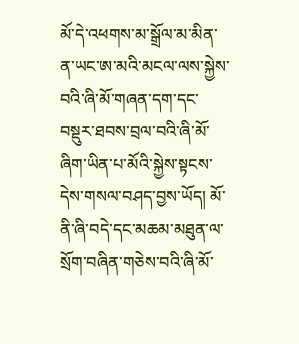མོ་དེ་འཕགས་མ་སྒྲོལ་མ་མིན་ན་ཡང་ཨ་མའི་མངལ་ལས་སྐྱེས་བའི་ཞི་མོ་གཞན་དག་དང་བསྡུར་ཐབས་བྲལ་བའི་ཞི་མོ་ཞིག་ཡིན་པ་མོའི་སྐྱེས་སྟངས་དེས་གསལ་བཤད་བྱས་ཡོད། མོ་ནི་ཞི་བདེ་དང་མཆམ་མཐུན་ལ་སྲོག་བཞིན་གཅེས་བའི་ཞི་མོ་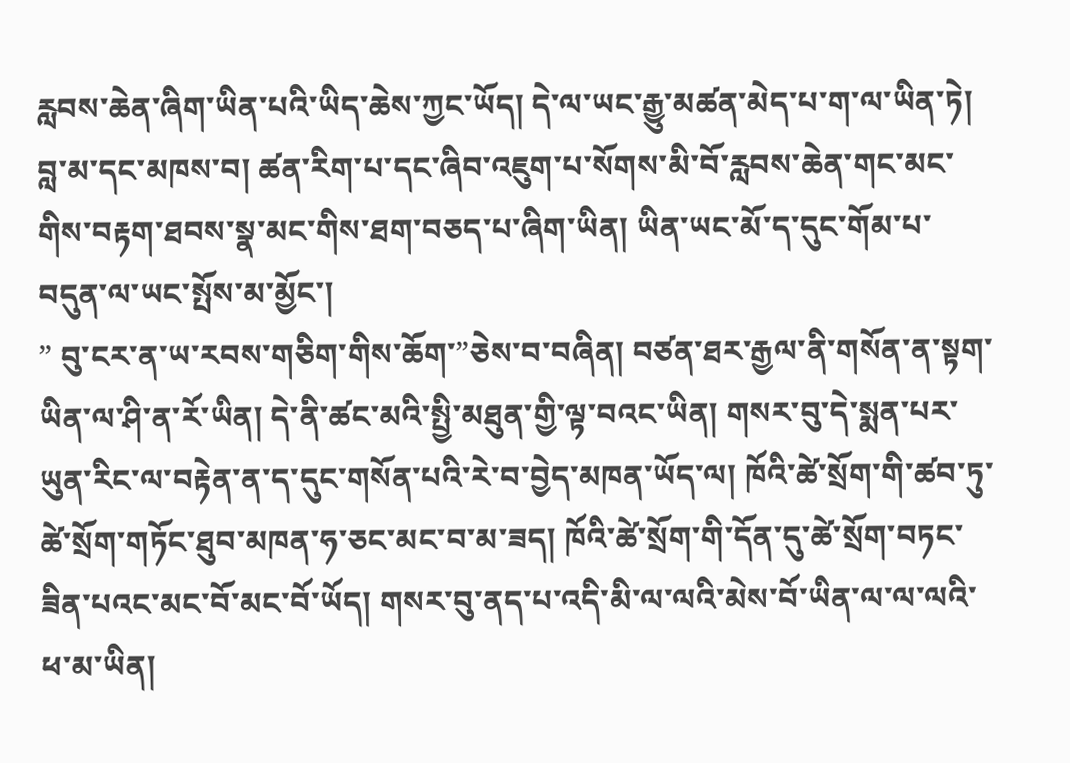རླབས་ཆེན་ཞིག་ཡིན་པའི་ཡིད་ཆེས་ཀྱང་ཡོད། དེ་ལ་ཡང་རྒྱུ་མཚན་མེད་པ་ག་ལ་ཡིན་ཏེ། བླ་མ་དང་མཁས་བ། ཚན་རིག་པ་དང་ཞིབ་འཇུག་པ་སོགས་མི་བོ་རླབས་ཆེན་གང་མང་གིས་བརྟག་ཐབས་སྣ་མང་གིས་ཐག་བཅད་པ་ཞིག་ཡིན། ཡིན་ཡང་མོ་ད་དུང་གོམ་པ་བདུན་ལ་ཡང་སྤོས་མ་མྱོང་།
” བུ་ངར་ན་ཡ་རབས་གཅིག་གིས་ཆོག་”ཅེས་བ་བཞིན། བཙན་ཐར་རྒྱལ་ནི་གསོན་ན་སྟག་ཡིན་ལ་ཤི་ན་རོ་ཡིན། དེ་ནི་ཚང་མའི་སྤྱི་མཐུན་གྱི་ལྟ་བའང་ཡིན། གསར་བུ་དེ་སྨན་པར་ཡུན་རིང་ལ་བརྟེན་ན་ད་དུང་གསོན་པའི་རེ་བ་བྱེད་མཁན་ཡོད་ལ། ཁོའི་ཚེ་སྲོག་གི་ཚབ་ཏུ་ཚེ་སྲོག་གཏོང་ཐུབ་མཁན་ཧ་ཅང་མང་བ་མ་ཟད། ཁོའི་ཚེ་སྲོག་གི་དོན་དུ་ཚེ་སྲོག་བཏང་ཟིན་པའང་མང་བོ་མང་བོ་ཡོད། གསར་བུ་ནད་པ་འདི་མི་ལ་ལའི་མེས་བོ་ཡིན་ལ་ལ་ལའི་ཕ་མ་ཡིན།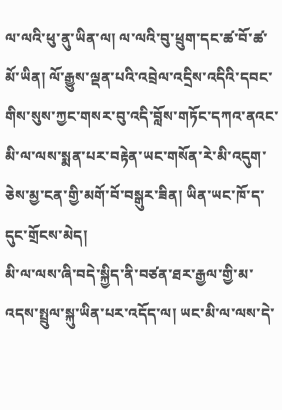ལ་ལའི་ཕུ་ནུ་ཡིན་ལ། ལ་ལའི་བུ་ཕྲུག་དང་ཚ་བོ་ཚ་མོ་ཡིན། ལོ་རྒྱུས་ལྡན་པའི་འབྲེལ་འདྲིས་འདིའི་དབང་གིས་སུས་ཀྱང་གསར་བུ་འདི་བློས་གཏོང་དཀའ་ནའང་མི་ལ་ལས་སྨན་པར་བརྟེན་ཡང་གསོན་རེ་མི་འདུག་ཅེས་མྱ་ངན་གྱི་མགོ་བོ་བསྒུར་ཟིན། ཡིན་ཡང་ཁོ་ད་དུང་གྲོངས་མེད།
མི་ལ་ལས་ཞི་བདེ་སྐྱིད་ནི་བཙན་ཐར་རྒྱལ་གྱི་མ་འདས་སྤྲུལ་སྐུ་ཡིན་པར་འདོད་ལ། ཡང་མི་ལ་ལས་དེ་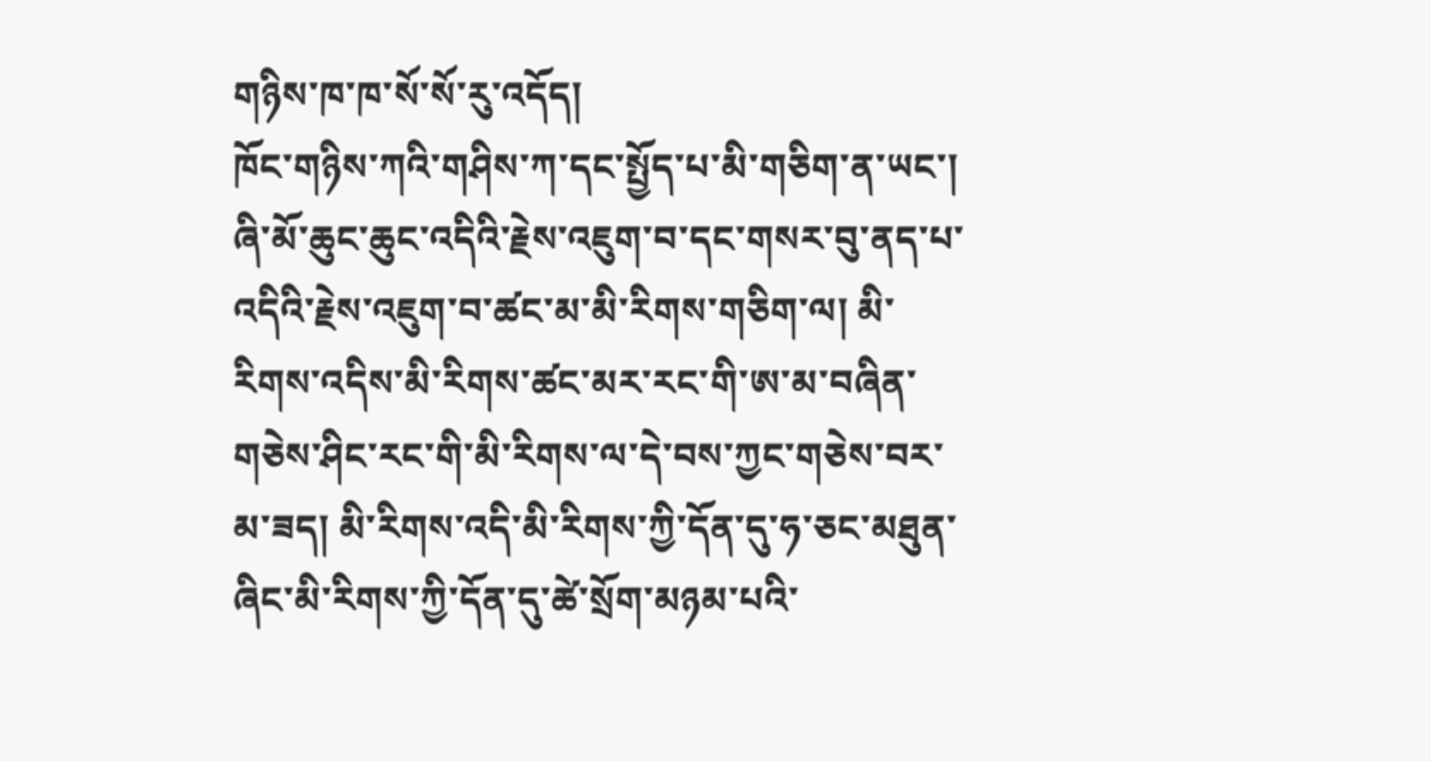གཉིས་ཁ་ཁ་སོ་སོ་རུ་འདོད།
ཁོང་གཉིས་ཀའི་གཤིས་ཀ་དང་སྤྱོད་པ་མི་གཅིག་ན་ཡང་། ཞི་མོ་ཆུང་ཆུང་འདིའི་རྗེས་འཇུག་བ་དང་གསར་བུ་ནད་པ་འདིའི་རྗེས་འཇུག་བ་ཚང་མ་མི་རིགས་གཅིག་ལ། མི་རིགས་འདིས་མི་རིགས་ཚང་མར་རང་གི་ཨ་མ་བཞིན་གཅེས་ཤིང་རང་གི་མི་རིགས་ལ་དེ་བས་ཀྱང་གཅེས་བར་མ་ཟད། མི་རིགས་འདི་མི་རིགས་ཀྱི་དོན་དུ་ཧ་ཅང་མཐུན་ཞིང་མི་རིགས་ཀྱི་དོན་དུ་ཚེ་སྲོག་མཉམ་པའི་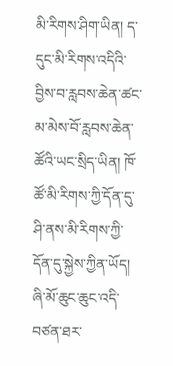མི་རིགས་ཤིག་ཡིན། ད་དུང་མི་རིགས་འདིའི་བྱིས་བ་རླབས་ཆེན་ཚང་མ་མེས་བོ་རླབས་ཆེན་ཚོའི་ཡང་སྲིད་ཡིན། ཁོ་ཚོ་མི་རིགས་ཀྱི་དོན་དུ་ཤི་ནས་མི་རིགས་ཀྱི་དོན་དུ་སྐྱེས་ཀྱིན་ཡོད། ཞི་མོ་ཆུང་ཆུང་འདི་བཙན་ཐར་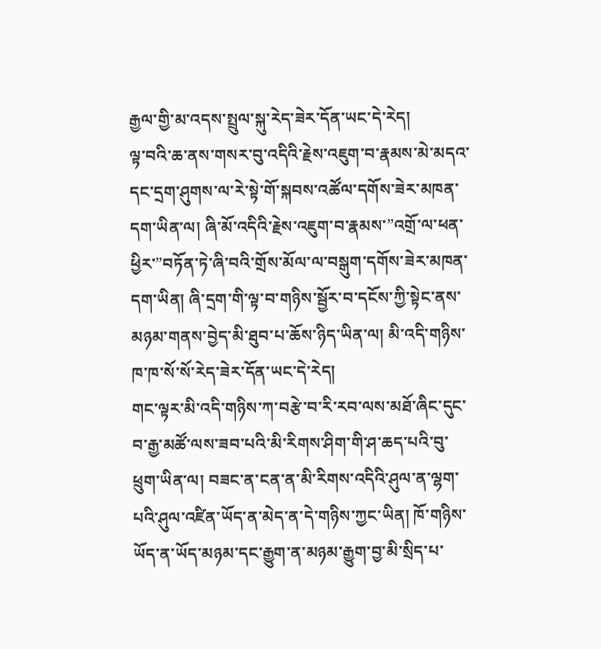རྒྱལ་གྱི་མ་འདས་སྤྲུལ་སྐུ་རེད་ཟེར་དོན་ཡང་དེ་རེད།
ལྟ་བའི་ཆ་ནས་གསར་བུ་འདིའི་རྗེས་འཇུག་བ་རྣམས་མེ་མདའ་དང་དྲག་ཤུགས་ལ་རེ་སྟེ་གོ་སྐབས་འཚོལ་དགོས་ཟེར་མཁན་དག་ཡིན་ལ། ཞི་མོ་འདིའི་རྗེས་འཇུག་བ་རྣམས་”འགྲོ་ལ་ཕན་ཕྱིར་”བཏོན་ཏེ་ཞི་བའི་གྲོས་མོལ་ལ་བསྒུག་དགོས་ཟེར་མཁན་དག་ཡིན། ཞི་དྲག་གི་ལྟ་བ་གཉིས་སྦྱོར་བ་དངོས་ཀྱི་སྟེང་ནས་མཉམ་གནས་བྱེད་མི་ཐུབ་པ་ཆོས་ཉིད་ཡིན་ལ། མི་འདི་གཉིས་ཁ་ཁ་སོ་སོ་རེད་ཟེར་དོན་ཡང་དེ་རེད།
གང་ལྟར་མི་འདི་གཉིས་ཀ་བརྩེ་བ་རི་རབ་ལས་མཐོ་ཞིང་དུང་བ་རྒྱ་མཚོ་ལས་ཟབ་པའི་མི་རིགས་ཤིག་གི་ཤ་ཆད་པའི་བུ་ཕྲུག་ཡིན་ལ། བཟང་ན་ངན་ན་མི་རིགས་འདིའི་ཤུལ་ན་ལྷག་པའི་ཤུལ་འཛིན་ཡོད་ན་མེད་ན་དེ་གཉིས་ཀྱང་ཡིན། ཁོ་གཉིས་ཡོད་ན་ཡོད་མཉམ་དང་རྒྱུག་ན་མཉམ་རྒྱུག་བྱ་མི་སྲིད་པ་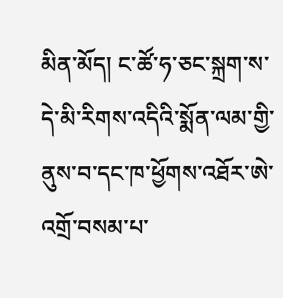མིན་མོད། ང་ཚོ་ཧ་ཅང་སྐྲག་ས་དེ་མི་རིགས་འདིའི་སྨོན་ལམ་གྱི་ནུས་བ་དང་ཁ་ཕྱོགས་འཐོར་ཨེ་འགྲོ་བསམ་པ་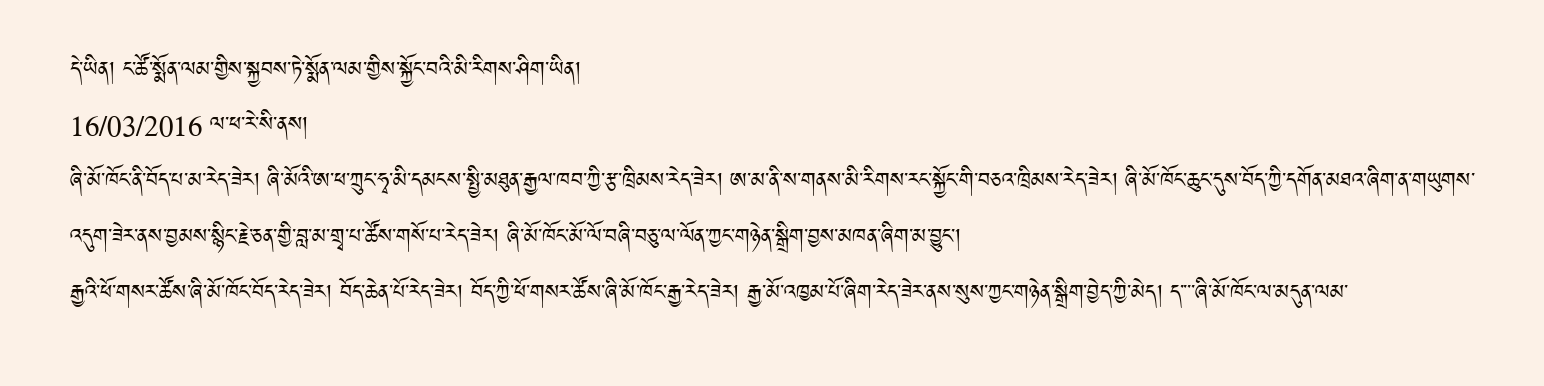དེ་ཡིན། ང་ཚོ་སྨོན་ལམ་གྱིས་སྐྱབས་ཏེ་སྨོན་ལམ་གྱིས་སྐྱོང་བའི་མི་རིགས་ཤིག་ཡིན།
16/03/2016 ལ་ཕ་རེ་སི་ནས།
ཞི་མོ་ཁོང་ནི་བོད་པ་མ་རེད་ཟེར། ཞི་མོའི་ཨ་ཕ་ཀྲུང་ཧྭ་མི་དམངས་སྤྱི་མཐུན་རྒྱལ་ཁབ་ཀྱི་རྩ་ཁྲིམས་རེད་ཟེར། ཨ་མ་ནི་ས་གནས་མི་རིགས་རང་སྐྱོང་གི་བཅའ་ཁྲིམས་རེད་ཟེར། ཞི་མོ་ཁོང་ཆུང་དུས་བོད་ཀྱི་དགོན་མཐའ་ཞིག་ན་གཡུགས་འདུག་ཟེར་ནས་བྱམས་སྙིང་རྗེ་ཅན་གྱི་བླ་མ་གྲྭ་པ་ཚོས་གསོ་པ་རེད་ཟེར། ཞི་མོ་ཁོང་མོ་ལོ་བཞི་བཅུ་ལ་ལོན་ཀྱང་གཉེན་སྒྲིག་བྱས་མཁན་ཞིག་མ་བྱུང་།
རྒྱའི་ཕོ་གསར་ཚོས་ཞི་མོ་ཁོང་བོད་རེད་ཟེར། བོད་ཆེན་པོ་རེད་ཟེར། བོད་ཀྱི་ཕོ་གསར་ཚོས་ཞི་མོ་ཁོང་རྒྱ་རེད་ཟེར། རྒྱ་མོ་འཁྱམ་པོ་ཞིག་རེད་ཟེར་ནས་སུས་ཀྱང་གཉེན་སྒྲིག་བྱེད་ཀྱི་མེད། ད་་་་ཞི་མོ་ཁོང་ལ་མདུན་ལམ་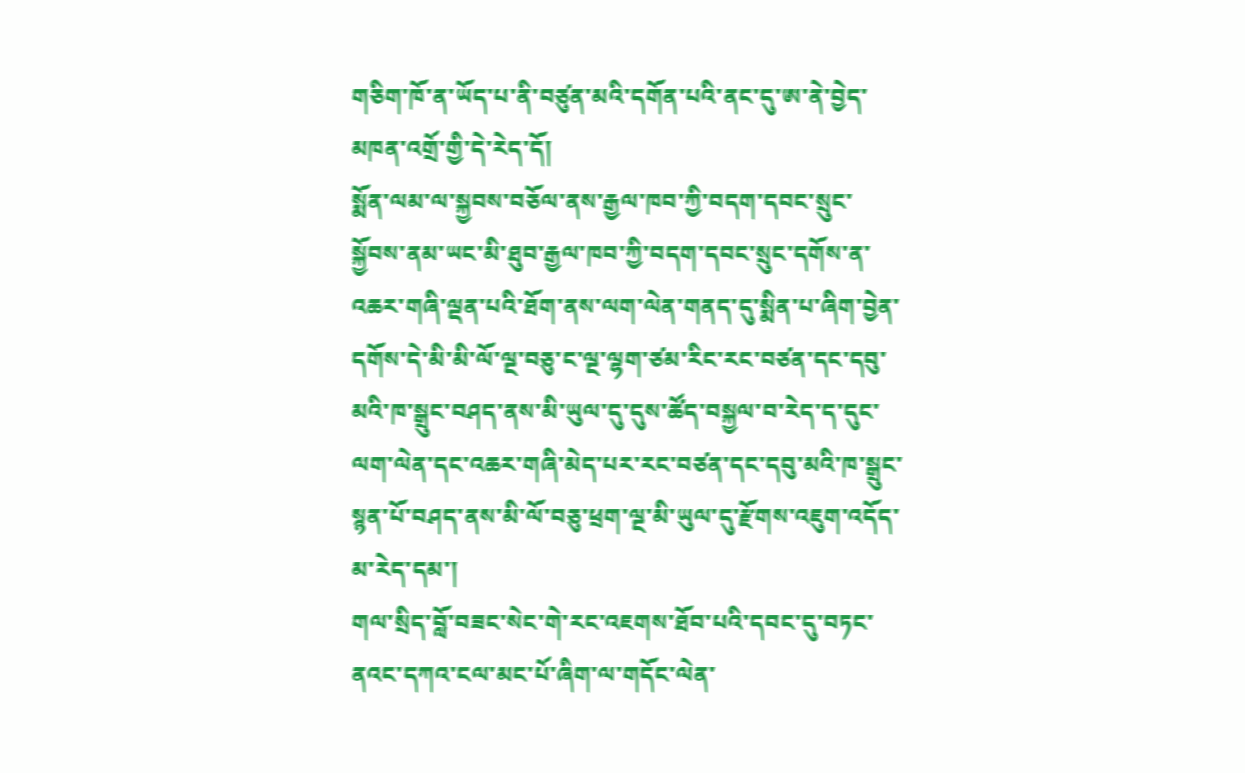གཅིག་ཁོ་ན་ཡོད་པ་ནི་བཙུན་མའི་དགོན་པའི་ནང་དུ་ཨ་ནེ་བྱེད་མཁན་འགྲོ་གྱི་དེ་རེད་དོ།
སྨོན་ལམ་ལ་སྐྱབས་བཅོལ་ནས་རྒྱལ་ཁབ་ཀྱི་བདག་དབང་སྲུང་སྐྱོབས་ནམ་ཡང་མི་ཐུབ་རྒྱལ་ཁབ་ཀྱི་བདག་དབང་སྲུང་དགོས་ན་འཆར་གཞི་ལྡན་པའི་ཐོག་ནས་ལག་ལེན་གནད་དུ་སྨིན་པ་ཞིག་བྱེན་དགོས་དེ་མི་མི་ལོ་ལྔ་བཅུ་ང་ལྔ་ལྷག་ཙམ་རིང་རང་བཙན་དང་དབུ་མའི་ཁ་སྒྲུང་བཤད་ནས་མི་ཡུལ་དུ་དུས་ཚོད་བསྐྱལ་བ་རེད་ད་དུང་ལག་ལེན་དང་འཆར་གཞི་མེད་པར་རང་བཙན་དང་དབུ་མའི་ཁ་སྒྲུང་སྙན་པོ་བཤད་ནས་མི་ལོ་བཅུ་ཕྲག་ལྔ་མི་ཡུལ་དུ་རྫོགས་འཇུག་འདོད་མ་རེད་དམ་།
གལ་སྲིད་བློ་བཟང་སེང་གེ་རང་འཇགས་ཐོབ་པའི་དབང་དུ་བཏང་ནའང་དཀའ་ངལ་མང་པོ་ཞིག་ལ་གདོང་ལེན་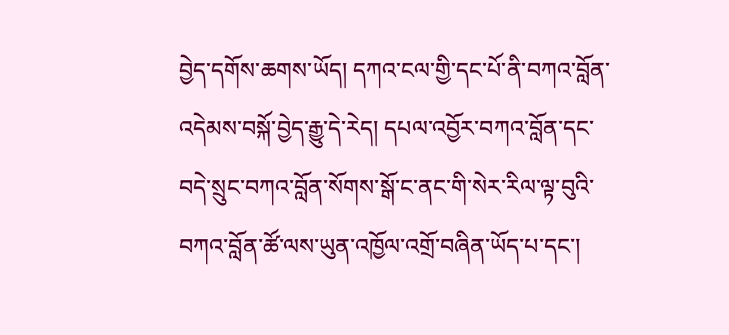བྱེད་དགོས་ཆགས་ཡོད། དཀའ་ངལ་གྱི་དང་པོ་ནི་བཀའ་བློན་འདེམས་བསྐོ་བྱེད་རྒྱུ་དེ་རེད། དཔལ་འབྱོར་བཀའ་བློན་དང་བདེ་སྲུང་བཀའ་བློན་སོགས་སྒོ་ང་ནང་གི་སེར་རིལ་ལྟ་བུའི་བཀའ་བློན་ཚོ་ལས་ཡུན་འཁྱོལ་འགྲོ་བཞིན་ཡོད་པ་དང་།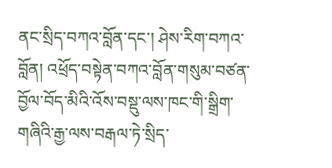ནང་སྲིད་བཀའ་བློན་དང་། ཤེས་རིག་བཀའ་བློན། འཕྲོད་བསྟེན་བཀའ་བློན་གསུམ་བཙན་བྱོལ་བོད་མིའི་འོས་བསྡུ་ལས་ཁང་གི་སྒྲིག་གཞིའི་རྒྱ་ལས་བརྒལ་ཏེ་སྲིད་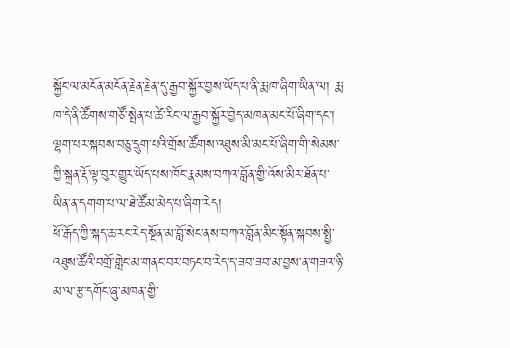སྐྱོང་ལ་མངོན་མངོན་རྗེན་རྗེན་དུ་རྒྱབ་སྐྱོར་བྱས་ཡོད་པ་ནི་རྨ་ཁ་ཞིག་ཡིན་ལ། རྨ་ཁ་དེ་ནི་ཚོགས་གཙོ་སྤེན་པ་ཚེ་རིང་ལ་རྒྱབ་སྐྱོར་བྱེད་མཁན་མང་པོ་ཞིག་དང་། ལྷག་པར་སྐབས་བཅུ་དྲུག་པའི་གྲོས་ཚོགས་འཐུས་མི་མང་པོ་ཞིག་གི་སེམས་ཀྱི་སྐྲན་རྡོ་ལྟ་བུར་གྱུར་ཡོད་པས་ཁོང་རྣམས་བཀའ་བློན་གྱི་འོས་མིར་ཐོན་པ་ཡིན་ན་དགག་པ་ལ་ཐེ་ཚོམ་མེད་པ་ཞིག་རེད།
ཕོ་རྒོད་ཀྱི་སྐད་ཆ་རང་རེད་སྔོན་མ་བློ་སེང་ནས་བཀའ་བློན་མིང་སྟོན་སྐབས་སྤྱི་འཐུས་ཚོའི་བགྲོ་གླེང་མ་གནང་བར་བཏང་བ་རེད་ད་ཟབ་ཟབ་མ་བྱས་ན་གཟའ་ཉི་མ་ལ་རྩ་དགོང་ཞུ་མཁན་གྱི་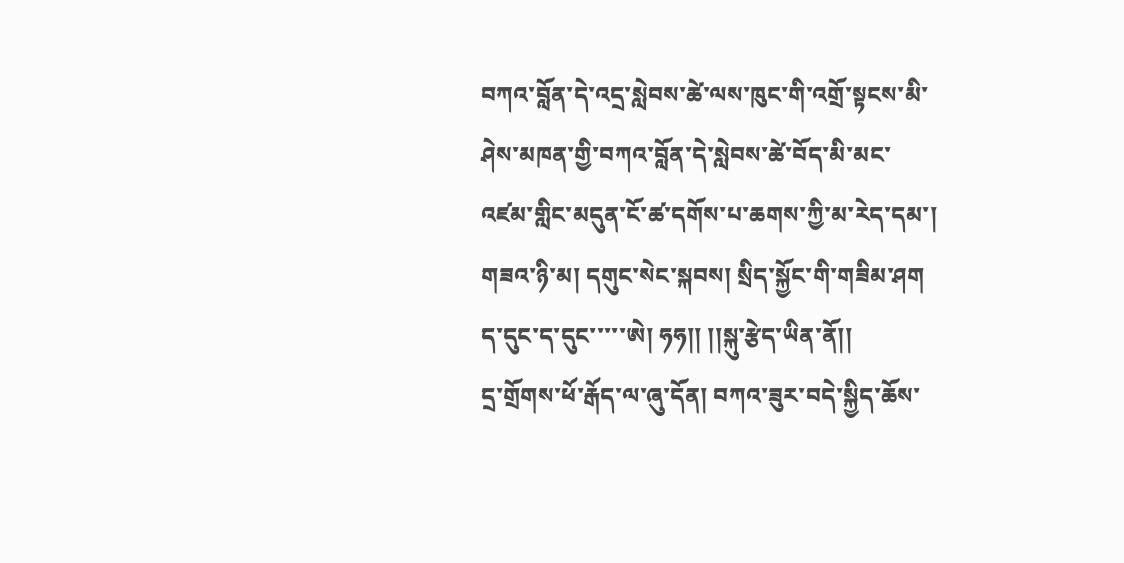བཀའ་བློན་དེ་འདྲ་སླེབས་ཚེ་ལས་ཁུང་གི་འགྲོ་སྟངས་མི་ཤེས་མཁན་གྱི་བཀའ་བློན་དེ་སླེབས་ཚེ་བོད་མི་མང་འཛམ་གླིང་མདུན་ངོ་ཚ་དགོས་པ་ཆགས་ཀྱི་མ་རེད་དམ་།
གཟའ་ཉི་མ། དགུང་སེང་སྐབས། སྲིད་སྐྱོང་གི་གཟིམ་ཤག ད་དུང་ད་དུང་་་་་ཨེ། ཧཧ།། །།སྐུ་རྩེད་ཡིན་ནོ།།
དྲ་གྲོགས་ཕོ་རྒོད་ལ་ཞུ་དོན། བཀའ་ཟུར་བདེ་སྐྱིད་ཆོས་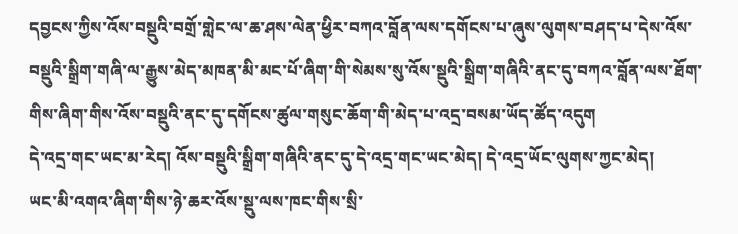དབྱངས་ཀྱིས་འོས་བསྡུའི་བགྲོ་གླེང་ལ་ཆ་ཤས་ལེན་ཕྱིར་བཀའ་བློན་ལས་དགོངས་པ་ཞུས་ལུགས་བཤད་པ་དེས་འོས་བསྡུའི་སྒྲིག་གཞི་ལ་རྒྱུས་མེད་མཁན་མི་མང་པོ་ཞིག་གི་སེམས་སུ་འོས་སྡུའི་སྒྲིག་གཞིའི་ནང་དུ་བཀའ་བློན་ལས་ཐོག་གིས་ཞིག་གིས་འོས་བསྡུའི་ནང་དུ་དགོངས་ཚུལ་གསུང་ཆོག་གི་མེད་པ་འདྲ་བསམ་ཡོད་ཚོད་འདུག
དེ་འདྲ་གང་ཡང་མ་རེད། འོས་བསྡུའི་སྒྲིག་གཞིའི་ནང་དུ་དེ་འདྲ་གང་ཡང་མེད། དེ་འདྲ་ཡོང་ལུགས་ཀྱང་མེད།
ཡང་མི་འགའ་ཞིག་གིས་ཉེ་ཆར་འོས་སྡུ་ལས་ཁང་གིས་སྲི་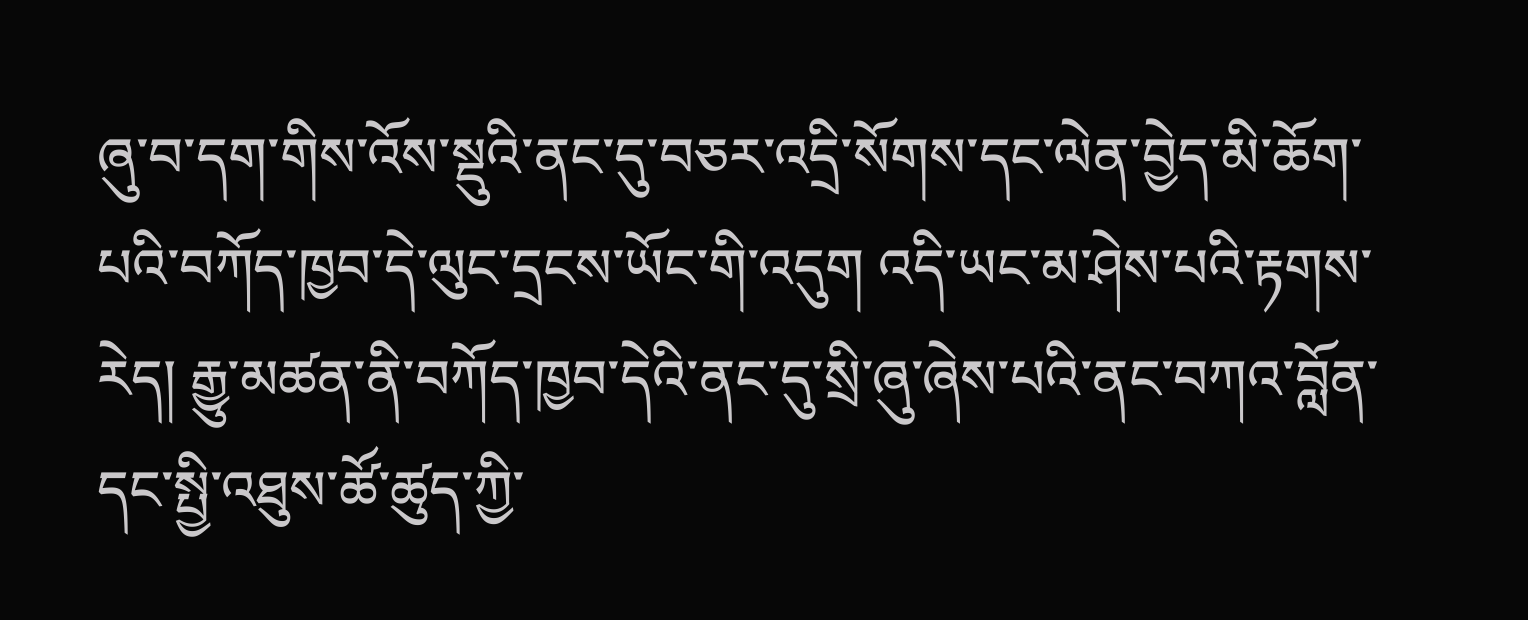ཞུ་བ་དག་གིས་འོས་སྡུའི་ནང་དུ་བཅར་འདྲི་སོགས་དང་ལེན་བྱེད་མི་ཆོག་པའི་བཀོད་ཁྱབ་དེ་ལུང་དྲངས་ཡོང་གི་འདུག འདི་ཡང་མ་ཤེས་པའི་རྟགས་རེད། རྒྱུ་མཚན་ནི་བཀོད་ཁྱབ་དེའི་ནང་དུ་སྲི་ཞུ་ཞེས་པའི་ནང་བཀའ་བློན་དང་སྤྱི་འཐུས་ཚོ་ཚུད་ཀྱི་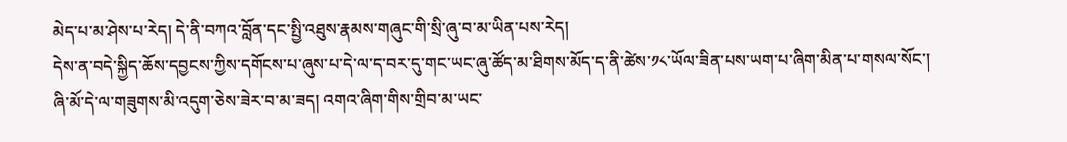མེད་པ་མ་ཤེས་པ་རེད། དེ་ནི་བཀའ་བློན་དང་སྤྱི་འཐུས་རྣམས་གཞུང་གི་སྲི་ཞུ་བ་མ་ཡིན་པས་རེད།
དེས་ན་བདེ་སྐྱིད་ཆོས་དབྱངས་ཀྱིས་དགོངས་པ་ཞུས་པ་དེ་ལ་ད་བར་དུ་གང་ཡང་ཞུ་ཚོད་མ་ཐིགས་མོད་ད་ནི་ཚེས་༡༨་ཡོལ་ཟིན་པས་ཡག་པ་ཞིག་མིན་པ་གསལ་སོང་།
ཞི་མོ་དེ་ལ་གཟུགས་མི་འདུག་ཅེས་ཟེར་བ་མ་ཟད། འགའ་ཞིག་གིས་གྲིབ་མ་ཡང་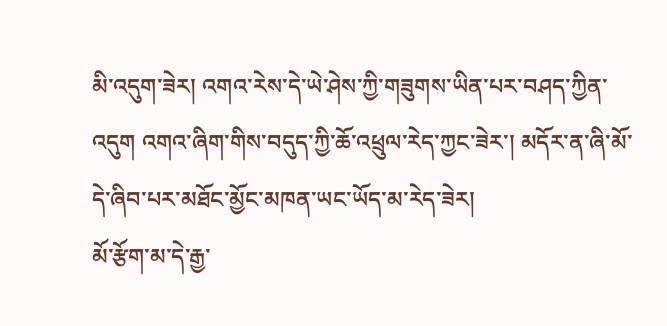མི་འདུག་ཟེར། འགའ་རེས་དེ་ཡེ་ཤེས་ཀྱི་གཟུགས་ཡིན་པར་བཤད་ཀྱིན་འདུག འགའ་ཞིག་གིས་བདུད་ཀྱི་ཆོ་འཕྲུལ་རེད་ཀྱང་ཟེར་། མདོར་ན་ཞི་མོ་དེ་ཞིབ་པར་མཐོང་མྱོང་མཁན་ཡང་ཡོད་མ་རེད་ཟེར།
མོ་རྩོག་མ་དེ་རྒྱ་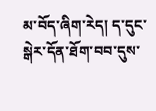མ་བོད་ཞིག་རེད། ད་དུང་སྒེར་དོན་ཐོག་བབ་དུས་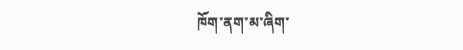ཁོག་ནག་མ་ཞིག་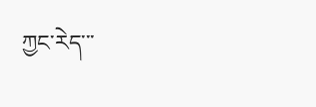ཀྱང་རེད་་་